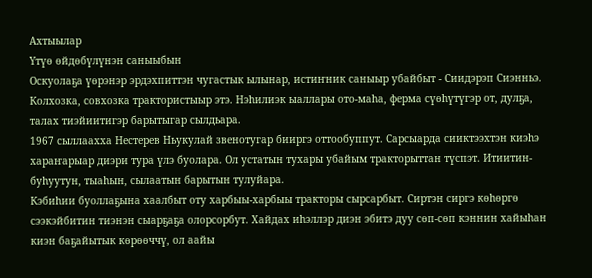Ахтыылар
Үтүө өйдөбүлүнэн саныыбын
Оскуолаҕа үөрэнэр эрдэхпиттэн чугастык ылынар, истиҥник саныыр убайбыт - Сиидэрэп Сиэнньэ. Колхозка, совхозка трактористыыр этэ. Нэһилиэк ыаллары ото-маһа, ферма сүөһүтүгэр от, дулҕа, талах тиэйиитигэр барытыгар сылдьара.
1967 сыллаахха Нестерев Ньукулай звенотугар бииргэ оттообуппут. Сарсыарда сииктээхтэн киэһэ хараҥарыар диэри тура үлэ буолара. Ол устатын тухары убайым тракторыттан түспэт. Итиитин-буһуутун, тыаһын, сылаатын барытын тулуйара.
Кэбиһии буоллаҕына хаалбыт оту харбыы-харбыы тракторы сырсарбыт. Сиртэн сиргэ көһөргө сээкэйбитин тиэнэн сыарҕаҕа олорсорбут. Хайдах иһэллэр диэн эбитэ дуу сөп-сөп кэннин хайыһан киэн баҕайытык көрөөччү, ол аайы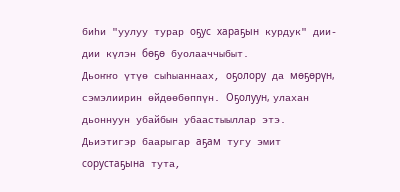биһи "уулуу турар оҕус хараҕын курдук" дии-дии күлэн бөҕө буолааччыбыт.
Дьоҥҥо үтүө сыһыаннаах, оҕолору да мөҕөрүн, сэмэлиирин өйдөөбөппүн. Оҕолуун, улахан дьоннуун убайбын убаастыыллар этэ.
Дьиэтигэр баарыгар аҕам тугу эмит сорустаҕына тута,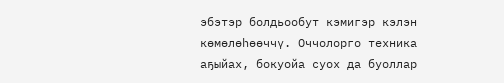эбэтэр болдьообут кэмигэр кэлэн көмөлөһөөччү. Оччолорго техника аҕыйах, бокуойа суох да буоллар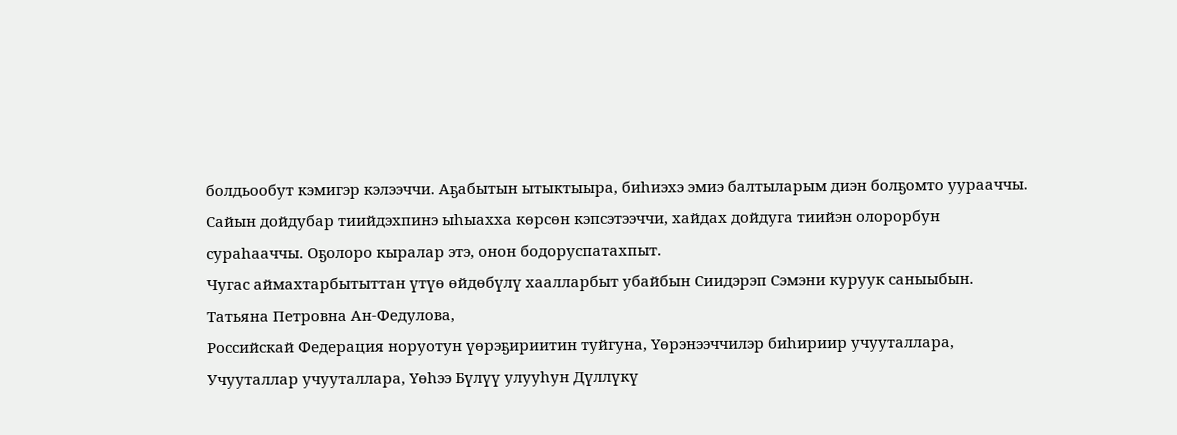болдьообут кэмигэр кэлээччи. Аҕабытын ытыктыыра, биһиэхэ эмиэ балтыларым диэн болҕомто уурааччы.
Сайын дойдубар тиийдэхпинэ ыһыахха көрсөн кэпсэтээччи, хайдах дойдуга тиийэн олорорбун сураһааччы. Оҕолоро кыралар этэ, онон бодоруспатахпыт.
Чугас аймахтарбытыттан үтүө өйдөбүлү хаалларбыт убайбын Сиидэрэп Сэмэни куруук саныыбын.
Татьяна Петровна Ан-Федулова,
Российскай Федерация норуотун үөрэҕириитин туйгуна, Үөрэнээччилэр биһириир учууталлара,
Учууталлар учууталлара, Үөһээ Бүлүү улууһун Дүллүкү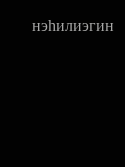нэһилиэгин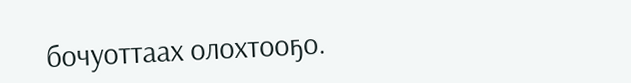бочуоттаах олохтооҕо.